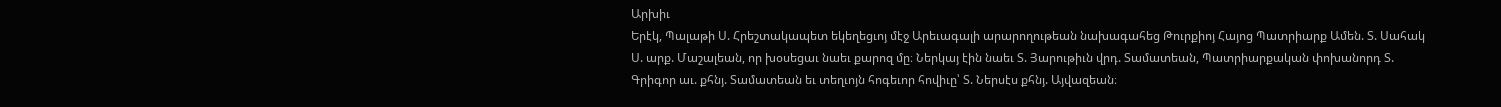Արխիւ
Երէկ, Պալաթի Ս. Հրեշտակապետ եկեղեցւոյ մէջ Արեւագալի արարողութեան նախագահեց Թուրքիոյ Հայոց Պատրիարք Ամեն. Տ. Սահակ Ս. արք. Մաշալեան, որ խօսեցաւ նաեւ քարոզ մը։ Ներկայ էին նաեւ Տ. Յարութիւն վրդ. Տամատեան, Պատրիարքական փոխանորդ Տ. Գրիգոր աւ. քհնյ. Տամատեան եւ տեղւոյն հոգեւոր հովիւը՝ Տ. Ներսէս քհնյ. Այվազեան։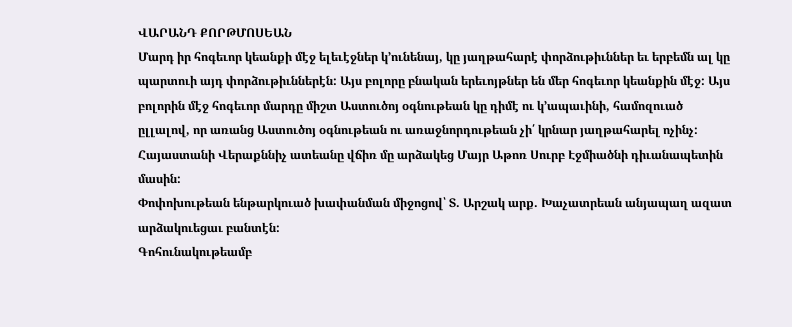ՎԱՐԱՆԴ ՔՈՐԹՄՈՍԵԱՆ
Մարդ իր հոգեւոր կեանքի մէջ ելեւէջներ կ՚ունենայ, կը յաղթահարէ փորձութիւններ եւ երբեմն ալ կը պարտուի այդ փորձութիւններէն: Այս բոլորը բնական երեւոյթներ են մեր հոգեւոր կեանքին մէջ: Այս բոլորին մէջ հոգեւոր մարդը միշտ Աստուծոյ օգնութեան կը դիմէ ու կ՚ապաւինի, համոզուած ըլլալով, որ առանց Աստուծոյ օգնութեան ու առաջնորդութեան չի՛ կրնար յաղթահարել ոչինչ:
Հայաստանի Վերաքննիչ ատեանը վճիռ մը արձակեց Մայր Աթոռ Սուրբ Էջմիածնի դիւանապետին մասին:
Փոփոխութեան ենթարկուած խափանման միջոցով՝ Տ. Արշակ արք. Խաչատրեան անյապաղ ազատ արձակուեցաւ բանտէն:
Գոհունակութեամբ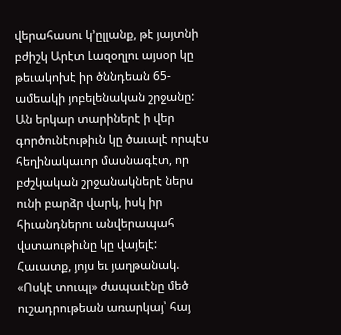վերահասու կ՚ըլլանք, թէ յայտնի բժիշկ Արէտ Լազօղլու այսօր կը թեւակոխէ իր ծննդեան 65-ամեակի յոբելենական շրջանը: Ան երկար տարիներէ ի վեր գործունէութիւն կը ծաւալէ որպէս հեղինակաւոր մասնագէտ, որ բժշկական շրջանակներէ ներս ունի բարձր վարկ, իսկ իր հիւանդներու անվերապահ վստաութիւնը կը վայելէ:
Հաւատք, յոյս եւ յաղթանակ. «Ոսկէ տուպլ» ժապաւէնը մեծ ուշադրութեան առարկայ՝ հայ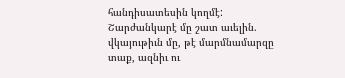հանդիսատեսին կողմէ:
Շարժանկարէ մը շատ աւելին. վկայութիւն մը, թէ մարմնամարզը տաք, ազնիւ ու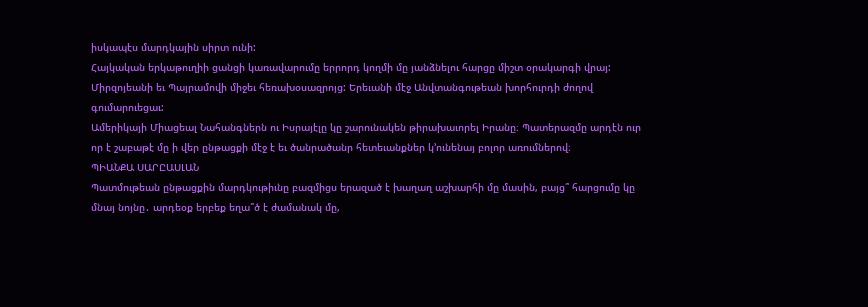իսկապէս մարդկային սիրտ ունի:
Հայկական երկաթուղիի ցանցի կառավարումը երրորդ կողմի մը յանձնելու հարցը միշտ օրակարգի վրայ:
Միրզոյեանի եւ Պայրամովի միջեւ հեռախօսազրոյց: Երեւանի մէջ Անվտանգութեան խորհուրդի ժողով գումարուեցաւ:
Ամերիկայի Միացեալ Նահանգներն ու Իսրայէլը կը շարունակեն թիրախաւորել Իրանը։ Պատերազմը արդէն ուր որ է շաբաթէ մը ի վեր ընթացքի մէջ է եւ ծանրածանր հետեւանքներ կ՚ունենայ բոլոր առումներով։
ՊԻԱՆՔԱ ՍԱՐԸԱՍԼԱՆ
Պատմութեան ընթացքին մարդկութիւնը բազմիցս երազած է խաղաղ աշխարհի մը մասին, բայց՞ հարցումը կը մնայ նոյնը․ արդեօք երբեք եղա՞ծ է ժամանակ մը,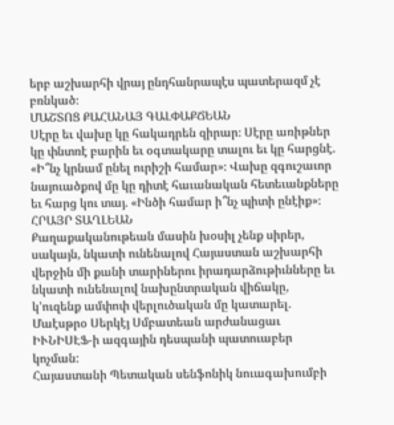երբ աշխարհի վրայ ընդհանրապէս պատերազմ չէ բռնկած։
ՄԱՇՏՈՑ ՔԱՀԱՆԱՅ ԳԱԼՓԱՔՃԵԱՆ
Սէրը եւ վախը կը հակադրեն զիրար։ Սէրը առիթներ կը փնտռէ բարին եւ օգտակարը տալու եւ կը հարցնէ. «Ի՞նչ կրնամ ընել ուրիշի համար»։ Վախը զգուշաւոր նայուածքով մը կը դիտէ հաւանական հետեւանքները եւ հարց կու տայ. «Ինծի համար ի՞նչ պիտի ընէիք»։
ՀՐԱՅՐ ՏԱՂԼԵԱՆ
Քաղաքականութեան մասին խօսիլ չենք սիրեր, սակայն, նկատի ունենալով Հայաստան աշխարհի վերջին մի քանի տարիներու իրադարձութիւնները եւ նկատի ունենալով նախընտրական վիճակը, կ՚ուզենք ամփոփ վերլուծական մը կատարել.
Մաէսթրօ Սերկէյ Սմբատեան արժանացաւ ԻՒՆԻՍԷՖ-ի ազգային դեսպանի պատուաբեր կոչման:
Հայաստանի Պետական սենֆոնիկ նուագախումբի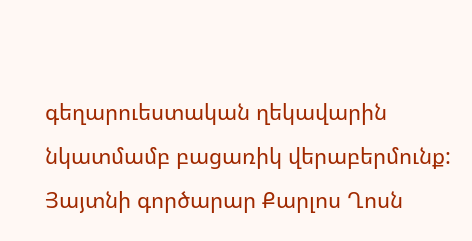գեղարուեստական ղեկավարին նկատմամբ բացառիկ վերաբերմունք:
Յայտնի գործարար Քարլոս Ղոսն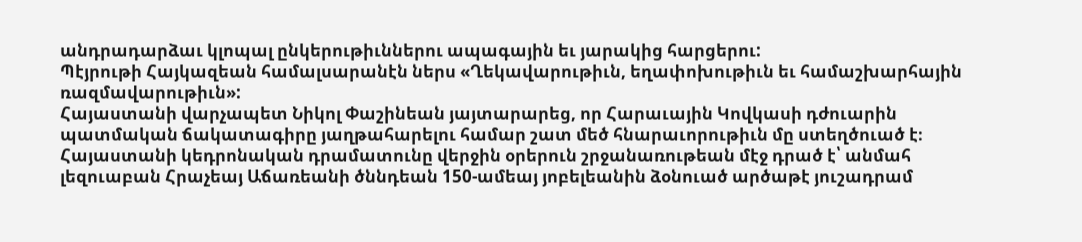անդրադարձաւ կլոպալ ընկերութիւններու ապագային եւ յարակից հարցերու:
Պէյրութի Հայկազեան համալսարանէն ներս «Ղեկավարութիւն, եղափոխութիւն եւ համաշխարհային ռազմավարութիւն»:
Հայաստանի վարչապետ Նիկոլ Փաշինեան յայտարարեց, որ Հարաւային Կովկասի դժուարին պատմական ճակատագիրը յաղթահարելու համար շատ մեծ հնարաւորութիւն մը ստեղծուած է։
Հայաստանի կեդրոնական դրամատունը վերջին օրերուն շրջանառութեան մէջ դրած է՝ անմահ լեզուաբան Հրաչեայ Աճառեանի ծննդեան 150-ամեայ յոբելեանին ձօնուած արծաթէ յուշադրամ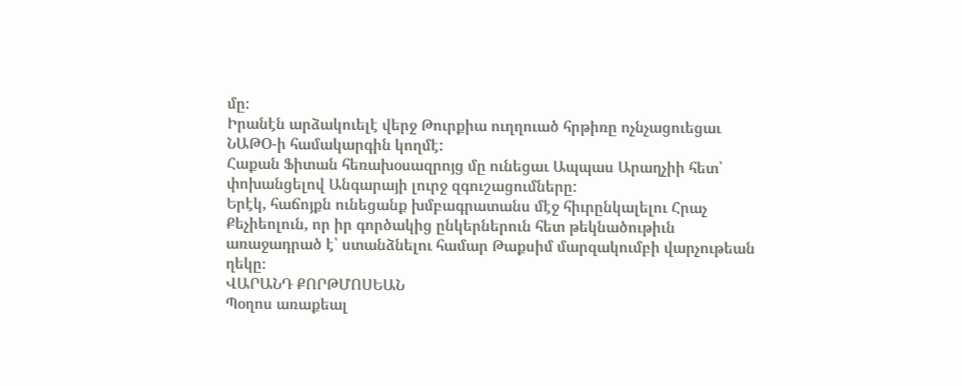մը։
Իրանէն արձակուելէ վերջ Թուրքիա ուղղուած հրթիռը ոչնչացուեցաւ ՆԱԹՕ-ի համակարգին կողմէ:
Հաքան Ֆիտան հեռախօսազրոյց մը ունեցաւ Ապպաս Արաղչիի հետ՝ փոխանցելով Անգարայի լուրջ զգուշացումները:
Երէկ, հաճոյքն ունեցանք խմբագրատանս մէջ հիւրընկալելու Հրաչ Քեչիեոլուն, որ իր գործակից ընկերներուն հետ թեկնածութիւն առաջադրած է՝ ստանձնելու համար Թաքսիմ մարզակումբի վարչութեան ղեկը։
ՎԱՐԱՆԴ ՔՈՐԹՄՈՍԵԱՆ
Պօղոս առաքեալ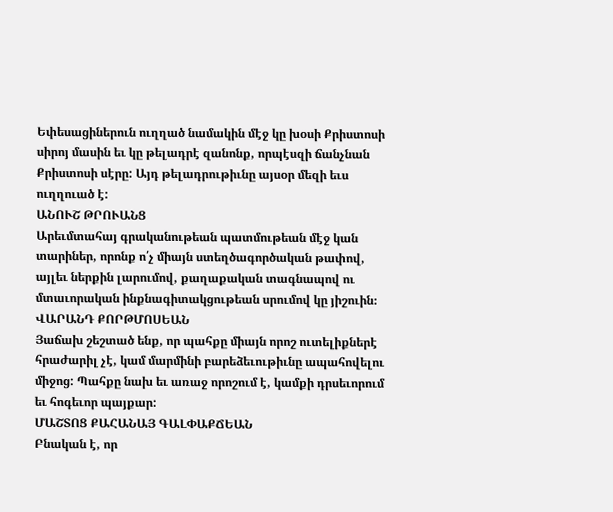Եփեսացիներուն ուղղած նամակին մէջ կը խօսի Քրիստոսի սիրոյ մասին եւ կը թելադրէ զանոնք, որպէսզի ճանչնան Քրիստոսի սէրը: Այդ թելադրութիւնը այսօր մեզի եւս ուղղուած է:
ԱՆՈՒՇ ԹՐՈՒԱՆՑ
Արեւմտահայ գրականութեան պատմութեան մէջ կան տարիներ, որոնք ո՛չ միայն ստեղծագործական թափով, այլեւ ներքին լարումով, քաղաքական տագնապով ու մտաւորական ինքնագիտակցութեան սրումով կը յիշուին։
ՎԱՐԱՆԴ ՔՈՐԹՄՈՍԵԱՆ
Յաճախ շեշտած ենք, որ պահքը միայն որոշ ուտելիքներէ հրաժարիլ չէ, կամ մարմինի բարեձեւութիւնը ապահովելու միջոց: Պահքը նախ եւ առաջ որոշում է, կամքի դրսեւորում եւ հոգեւոր պայքար:
ՄԱՇՏՈՑ ՔԱՀԱՆԱՅ ԳԱԼՓԱՔՃԵԱՆ
Բնական է, որ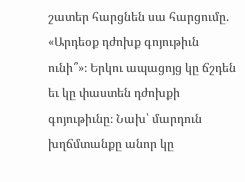շատեր հարցնեն սա հարցումը. «Արդեօք դժոխք գոյութիւն ունի՞»։ Երկու ապացոյց կը ճշդեն եւ կը փաստեն դժոխքի գոյութիւնը։ Նախ՝ մարդուն խղճմտանքը անոր կը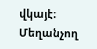վկայէ։ Մեղանչող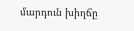մարդուն խիղճը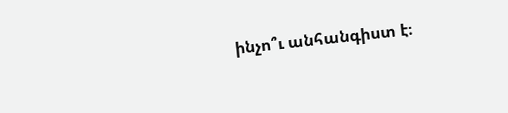ինչո՞ւ անհանգիստ է։